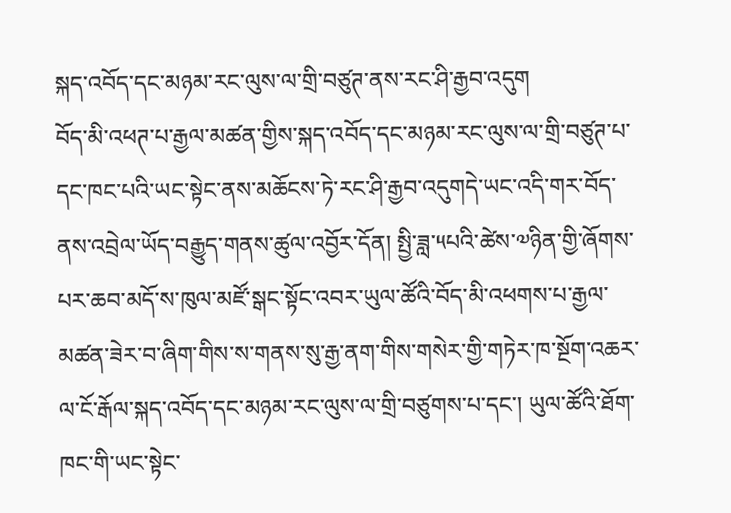སྐད་འབོད་དང་མཉམ་རང་ལུས་ལ་གྲི་བཙུཊ་ནས་རང་ཤི་རྒྱབ་འདུག
བོད་མི་འཕཊ་པ་རྒྱལ་མཚན་གྱིས་སྐད་འབོད་དང་མཉམ་རང་ལུས་ལ་གྲི་བཙུཊ་པ་དང་ཁང་པའི་ཡང་སྟེང་ནས་མཆོངས་ཏེ་རང་ཤི་རྒྱབ་འདུགདེ་ཡང་འདི་གར་བོད་ནས་འབྲེལ་ཡོད་བརྒྱུད་གནས་ཚུལ་འབྱོར་དོན། སྤྱི་ཟླ་༥པའི་ཚེས་༧ཉིན་གྱི་ཞོགས་པར་ཆབ་མདོ་ས་ཁུལ་མཛོ་སྒང་སྟོང་འབར་ཡུལ་ཚོའི་བོད་མི་འཕགས་པ་རྒྱལ་མཚན་ཟེར་བ་ཞིག་གིས་ས་གནས་སུ་རྒྱ་ནག་གིས་གསེར་གྱི་གཏེར་ཁ་སྔོག་འཆར་ལ་ངོ་རྒོལ་སྐད་འབོད་དང་མཉམ་རང་ལུས་ལ་གྲི་བཙུགས་པ་དང་། ཡུལ་ཚོའི་ཐོག་ཁང་གི་ཡང་སྟེང་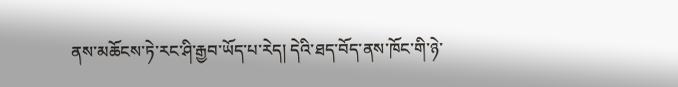ནས་མཆོངས་ཏེ་རང་ཤི་རྒྱབ་ཡོད་པ་རེད། དེའི་ཐད་བོད་ནས་ཁོང་གི་ཉེ་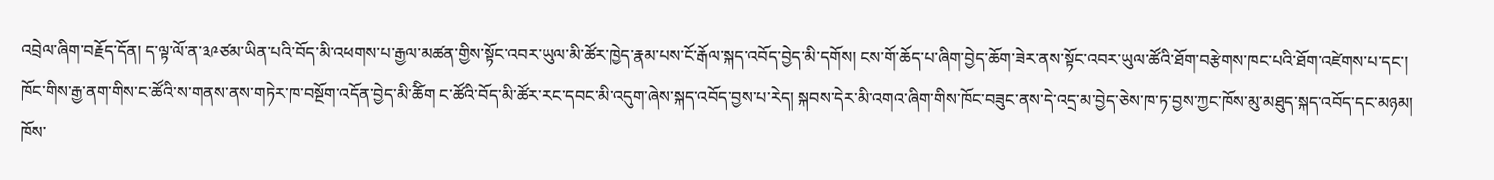འབྲེལ་ཞིག་བརྗོད་དོན། ད་ལྟ་ལོ་ན་༣༩ཙམ་ཡིན་པའི་བོད་མི་འཕགས་པ་རྒྱལ་མཚན་གྱིས་སྟོང་འབར་ཡུལ་མི་ཚོར་ཁྱེད་རྣམ་པས་ངོ་རྒོལ་སྐད་འབོད་བྱེད་མི་དགོས། ངས་གོ་ཆོད་པ་ཞིག་བྱེད་ཆོག་ཟེར་ནས་སྟོང་འབར་ཡུལ་ཚོའི་ཐོག་བརྩེགས་ཁང་པའི་ཐོག་འཛེགས་པ་དང་། ཁོང་གིས་རྒྱ་ནག་གིས་ང་ཚོའི་ས་གནས་ནས་གཏེར་ཁ་བསྔོག་འདོན་བྱེད་མི་ཆོིག ང་ཚོའི་བོད་མི་ཚོར་རང་དབང་མི་འདུག་ཞེས་སྐད་འབོད་བྱས་པ་རེད། སྐབས་དེར་མི་འགའ་ཞིག་གིས་ཁོང་བཟུང་ནས་དེ་འདྲ་མ་བྱེད་ཅེས་ཁ་ཏ་བྱས་ཀྱང་ཁོས་མུ་མཐུད་སྐད་འབོད་དང་མཉམ། ཁོས་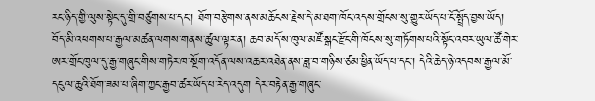རང་ཉིད་གྱི་ལུས་སྟེང་དུ་གྲི་བཙུགས་པ་དང་། ཐོག་བརྩེགས་ནས་མཆོངས་རྗེས་དེ་མ་ཐག་ཁོང་འདས་གྲོངས་སུ་གྱུར་ཡོད་པ་ངོ་སྤྲོད་བྱས་ཡོད།
བོད་མི་འཕགས་པ་རྒྱལ་མཚན་ལགས་གནས་ཚུལ་ལྟར་ན། ཆབ་མདོ་ས་ཁུལ་མཛོ་སྒང་རྫོང་གི་ཁོངས་སུ་གཏོགས་པའི་སྟོང་འབར་ཡུལ་ཚོ་གེར་ཨར་གྲོང་ཁུལ་དུ་རྒྱ་གཞུང་གིས་གཏེར་ཁ་སྔོག་འདོན་ལས་འཆར་འཐེན་ནས་ཟླ་བ་གཉིས་ཙམ་ཕྱིན་ཡོད་པ་དང་། དེའི་ཆེད་ཉེ་འདབས་རྒྱལ་མོ་དངུལ་ཆུའི་ཐོག་ཟམ་པ་ཞིག་ཀྱང་རྒྱབ་ཚར་ཡོད་པ་རེད་འདུག དེར་བརྟེན་རྒྱ་གཞུང་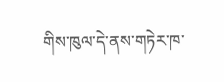གིས་ཁུལ་དེ་ནས་གཏེར་ཁ་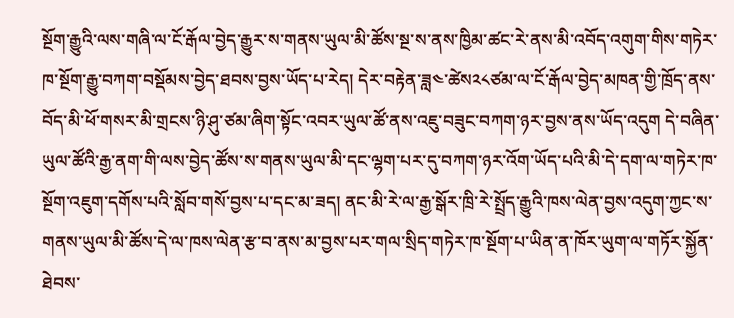སྔོག་རྒྱུའི་ལས་གཞི་ལ་ངོ་རྒོལ་བྱེད་རྒྱུར་ས་གནས་ཡུལ་མི་ཚོས་སྔ་ས་ནས་ཁྱིམ་ཚང་རེ་ནས་མི་འབོད་འགུག་གིས་གཏེར་ཁ་སྔོག་རྒྱུ་བཀག་བསྡོམས་བྱེད་ཐབས་བྱས་ཡོད་པ་རེད། དེར་བརྟེན་ཟླ༤་ཚེས༢༨ཙམ་ལ་ངོ་རྒོལ་བྱེད་མཁན་གྱི་ཁྲོད་ནས་བོད་མི་ཕོ་གསར་མི་གྲངས་ཉི་ཤུ་ཙམ་ཞིག་སྟོང་འབར་ཡུལ་ཚོ་ནས་འཇུ་བཟུང་བཀག་ཉར་བྱས་ནས་ཡོད་འདུག དེ་བཞིན་ཡུལ་ཚོའི་རྒྱ་ནག་གི་ལས་བྱེད་ཚོས་ས་གནས་ཡུལ་མི་དང་ལྷག་པར་དུ་བཀག་ཉར་འོག་ཡོད་པའི་མི་དེ་དག་ལ་གཏེར་ཁ་སྔོག་འཇུག་དགོས་པའི་སློབ་གསོ་བྱས་པ་དང་མ་ཟད། ནང་མི་རེ་ལ་རྒྱ་སྒོར་ཁྲི་རེ་སྤྲོད་རྒྱུའི་ཁས་ལེན་བྱས་འདུག་ཀྱང་ས་གནས་ཡུལ་མི་ཚོས་དེ་ལ་ཁས་ལེན་རྩ་བ་ནས་མ་བྱས་པར་གལ་སྲིད་གཏེར་ཁ་སྔོག་པ་ཡིན་ན་ཁོར་ཡུག་ལ་གཏོར་སྐྱོན་ཐེབས་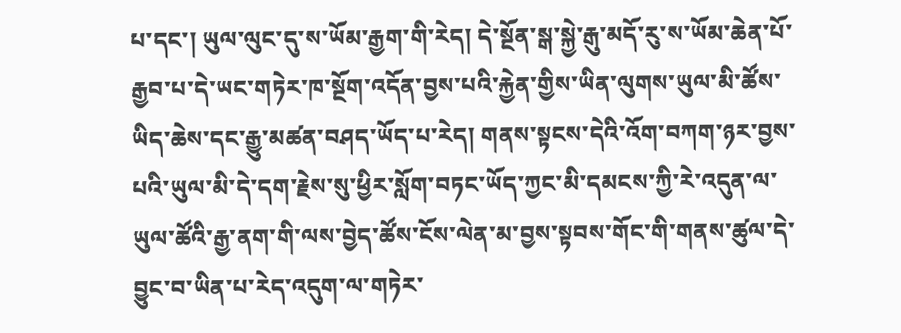པ་དང་། ཡུལ་ལུང་དུ་ས་ཡོམ་རྒྱག་གི་རེད། དེ་སྔོན་སྒ་སྐྱེ་རྒུ་མདོ་རུ་ས་ཡོམ་ཆེན་པོ་རྒྱབ་པ་དེ་ཡང་གཏེར་ཁ་སྔོག་འདོན་བྱས་པའི་རྐྱེན་གྱིས་ཡིན་ལུགས་ཡུལ་མི་ཚོས་ཡིད་ཆེས་དང་རྒྱུ་མཚན་བཤད་ཡོད་པ་རེད། གནས་སྟངས་དེའི་འོག་བཀག་ཉར་བྱས་པའི་ཡུལ་མི་དེ་དག་རྗེས་སུ་ཕྱིར་སློག་བཏང་ཡོད་ཀྱང་མི་དམངས་ཀྱི་རེ་འདུན་ལ་ཡུལ་ཚོའི་རྒྱ་ནག་གི་ལས་བྱེད་ཚོས་ངོས་ལེན་མ་བྱས་སྟབས་གོང་གི་གནས་ཚུལ་དེ་བྱུང་བ་ཡིན་པ་རེད་འདུག་ལ་གཏེར་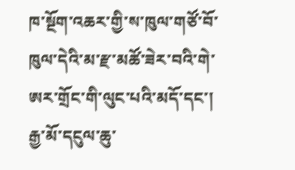ཁ་སྔོག་འཆར་གྱི་ས་ཁུལ་གཙོ་བོ་ཁུལ་དེའི་མ་རྫ་མཚོ་ཟེར་བའི་གེ་ཨར་གྲོང་གི་ལུང་པའི་མདོ་དང་། རྒྱ་མོ་དངུལ་ཆུ་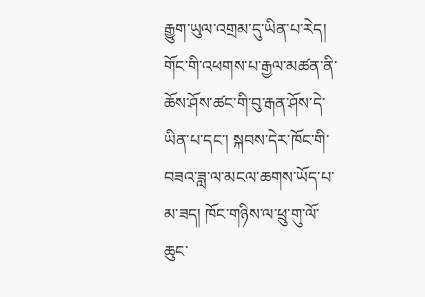རྒྱུག་ཡུལ་འགྲམ་དུ་ཡིན་པ་རེད།
གོང་གི་འཕགས་པ་རྒྱལ་མཚན་ནི་ཆོས་ཤོས་ཚང་གི་བུ་རྒན་ཤོས་དེ་ཡིན་པ་དང་། སྐབས་དེར་ཁོང་གི་བཟའ་ཟླ་ལ་མངལ་ཆགས་ཡོད་པ་མ་ཟད། ཁོང་གཉིས་ལ་ཕྲུ་གུ་ལོ་ཆུང་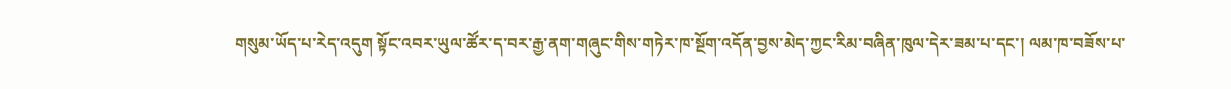གསུམ་ཡོད་པ་རེད་འདུག སྟོང་འབར་ཡུལ་ཚོར་ད་བར་རྒྱ་ནག་གཞུང་གིས་གཏེར་ཁ་སྔོག་འདོན་བྱས་མེད་ཀྱང་རིམ་བཞིན་ཁུལ་དེར་ཟམ་པ་དང་། ལམ་ཁ་བཟོས་པ་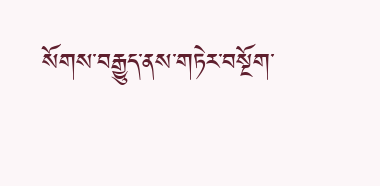སོགས་བརྒྱུད་ནས་གཏེར་བསྔོག་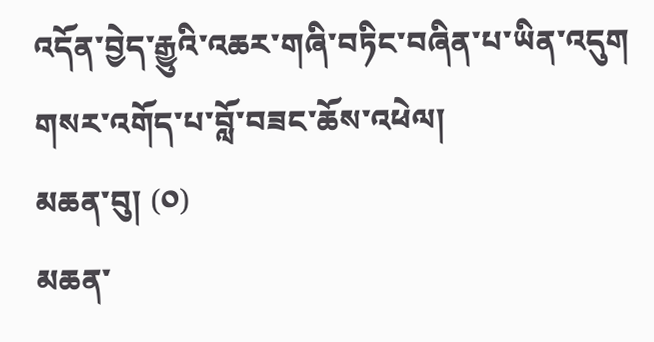འདོན་བྱེད་རྒྱུའི་འཆར་གཞི་བཏིང་བཞིན་པ་ཡིན་འདུག
གསར་འགོད་པ་བློ་བཟང་ཆོས་འཕེལ།
མཆན་བུ། (༠)
མཆན་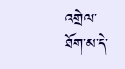འགྲེལ་ཐོག་མ་དེ་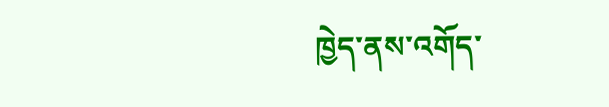ཁྱེད་ནས་འགོད་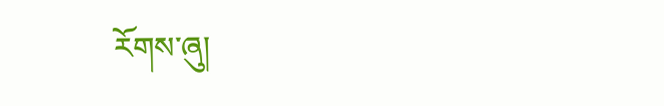རོགས་ཞུ།